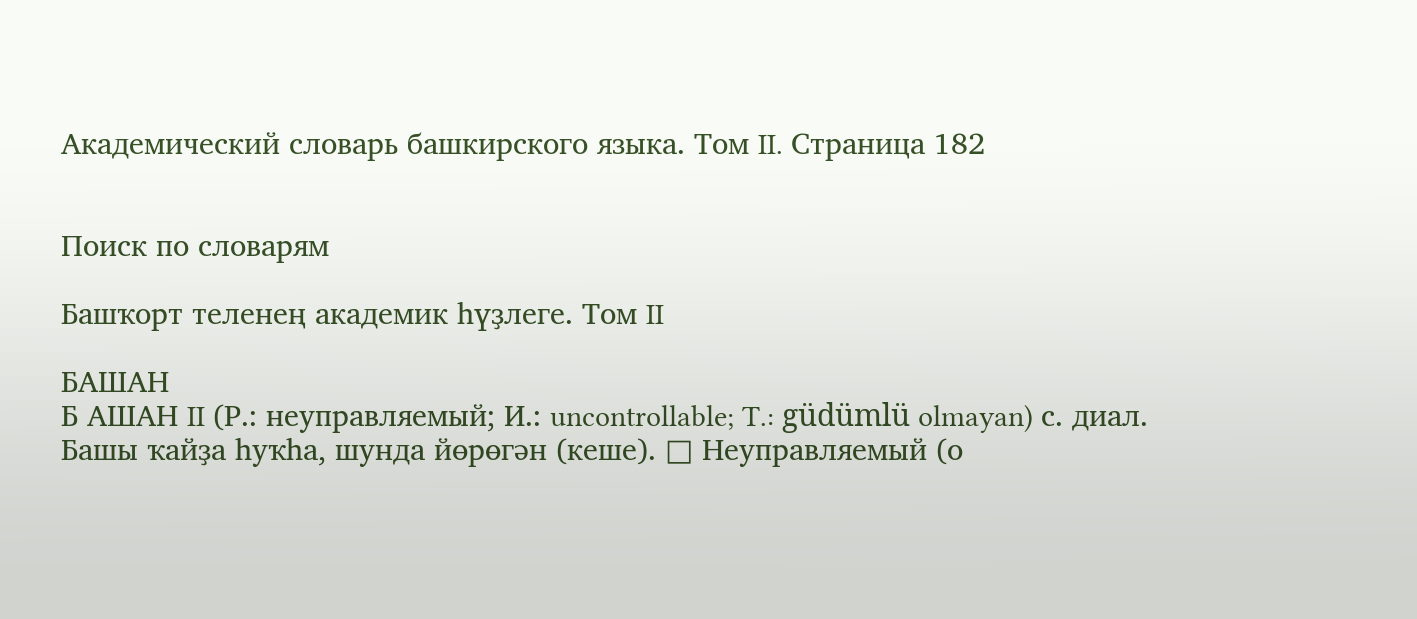Академический словарь башкирского языка. Том II. Страница 182


Поиск по словарям

Башҡорт теленең академик һүҙлеге. Том II

БАШАН
Б АШАН II (Р.: неуправляемый; И.: uncontrollable; T.: güdümlü olmayan) с. диал.
Башы ҡайҙа һуҡһа, шунда йөрөгән (кеше). □ Неуправляемый (о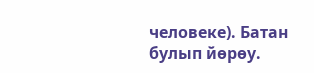человеке). Батан булып йөрөу.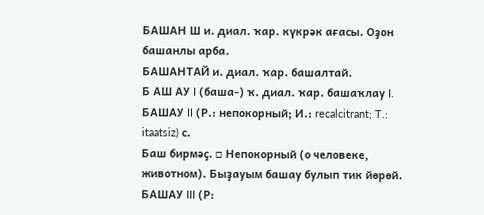БАШАН Ш и. диал. ҡар. күкрәк ағасы. Оҙон башанлы арба.
БАШАНТАЙ и. диал. ҡар. башалтай.
Б АШ АУ I (баша-) ҡ. диал. ҡар. башаҡлау I.
БАШАУ II (Р.: непокорный; И.: recalcitrant; T.: itaatsiz) с.
Баш бирмәҫ. □ Непокорный (о человеке, животном). Быҙауым башау булып тик йөрөй.
БАШАУ III (Р: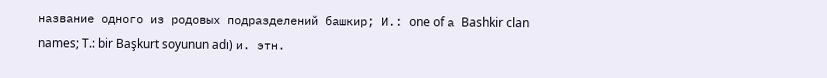название одного из родовых подразделений башкир; И.: one of а Bashkir clan names; T.: bir Başkurt soyunun adı) и. этн.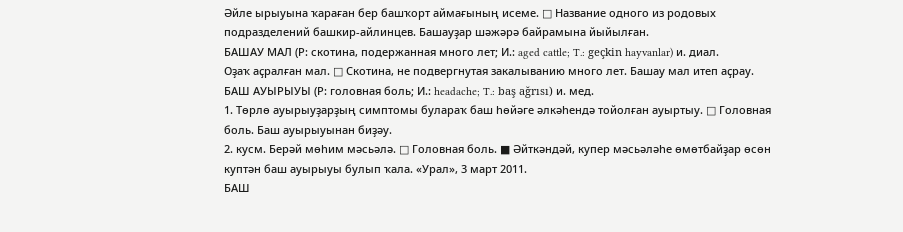Әйле ырыуына ҡараған бер башҡорт аймағының исеме. □ Название одного из родовых подразделений башкир-айлинцев. Башауҙар шәжәрә байрамына йыйылған.
БАШАУ МАЛ (Р: скотина, подержанная много лет; И.: aged cattle; T.: geçkin hayvanlar) и. диал.
Оҙаҡ аҫралған мал. □ Скотина, не подвергнутая закалыванию много лет. Башау мал итеп аҫрау.
БАШ АУЫРЫУЫ (Р: головная боль; И.: headache; T.: baş ağrısı) и. мед.
1. Төрлө ауырыуҙарҙың симптомы булараҡ баш һөйәге әлкәһендә тойолған ауыртыу. □ Головная боль. Баш ауырыуынан биҙәу.
2. кусм. Берәй мөһим мәсьәлә. □ Головная боль. ■ Әйткәндәй, купер мәсьәләһе өмөтбайҙар өсөн куптән баш ауырыуы булып ҡала. «Урал», 3 март 2011.
БАШ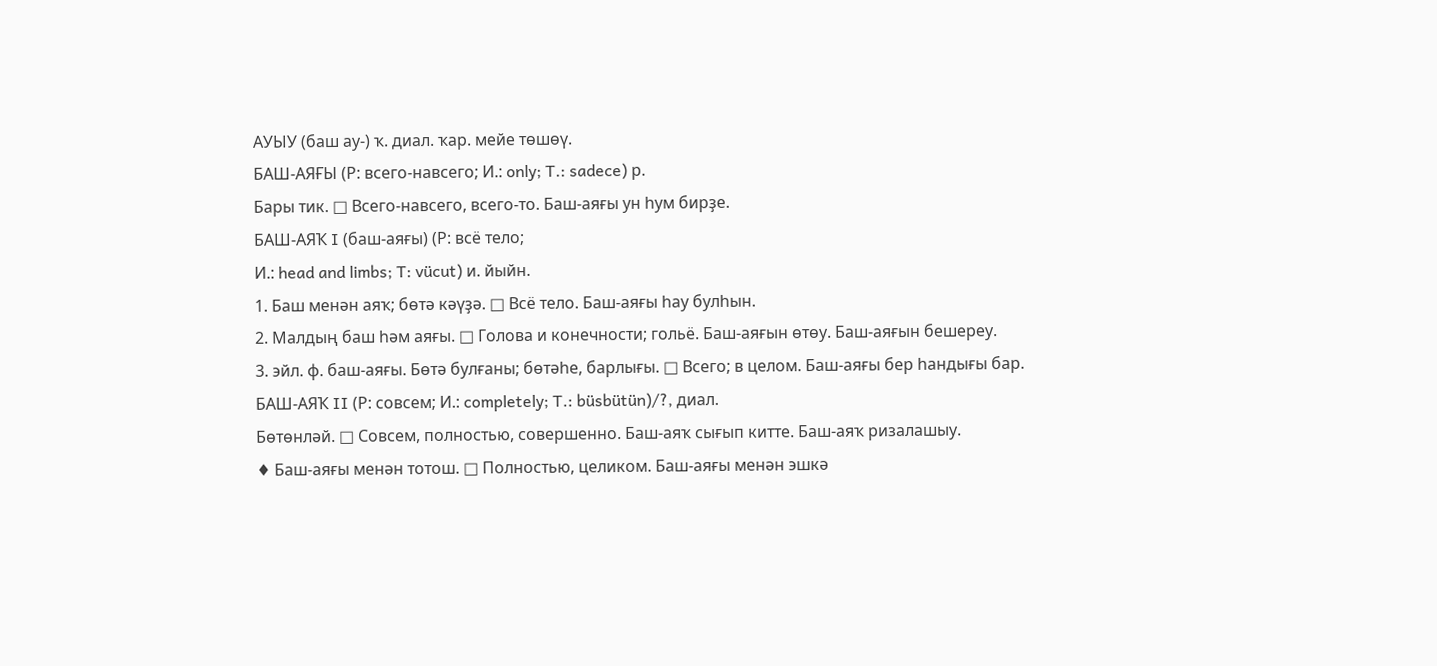АУЫУ (баш ау-) ҡ. диал. ҡар. мейе төшөү.
БАШ-АЯҒЫ (Р: всего-навсего; И.: only; T.: sadece) р.
Бары тик. □ Всего-навсего, всего-то. Баш-аяғы ун һум бирҙе.
БАШ-АЯҠ I (баш-аяғы) (Р: всё тело;
И.: head and limbs; T: vücut) и. йыйн.
1. Баш менән аяҡ; бөтә кәүҙә. □ Всё тело. Баш-аяғы һау булһын.
2. Малдың баш һәм аяғы. □ Голова и конечности; гольё. Баш-аяғын өтөу. Баш-аяғын бешереу.
3. эйл. ф. баш-аяғы. Бөтә булғаны; бөтәһе, барлығы. □ Всего; в целом. Баш-аяғы бер һандығы бар.
БАШ-АЯҠ II (Р: совсем; И.: completely; T.: büsbütün)/?, диал.
Бөтөнләй. □ Совсем, полностью, совершенно. Баш-аяҡ сығып китте. Баш-аяҡ ризалашыу.
♦ Баш-аяғы менән тотош. □ Полностью, целиком. Баш-аяғы менән эшкә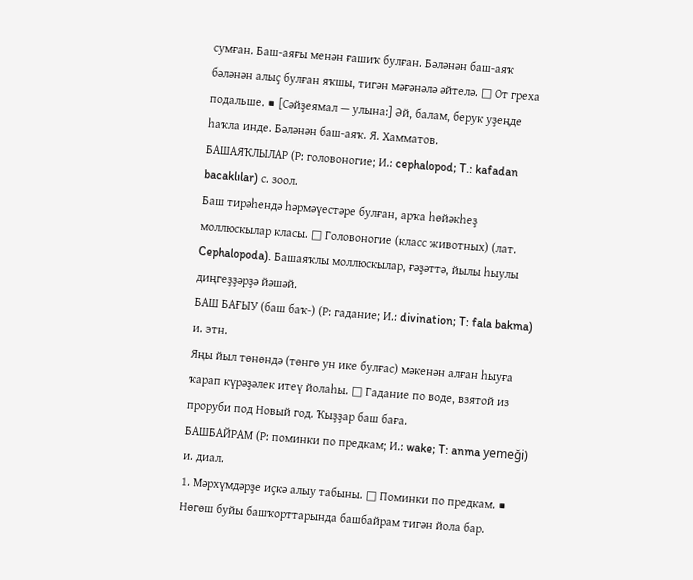сумған. Баш-аяғы менән ғашиҡ булған. Бәләнән баш-аяҡ бәләнән алыҫ булған яҡшы, тигән мәғәнәлә әйтелә. □ От греха подальше. ■ [Сәйҙеямал — улына:] Әй, балам, берук уҙеңде һаҡла инде. Бәләнән баш-аяҡ. Я. Хамматов.
БАШАЯҠЛЫЛАР (Р: головоногие; И.: cephalopod; T.: kafadan bacaklılar) с. зоол.
Баш тирәһендә һәрмәүестәре булған, арҡа һөйәкһеҙ моллюскылар класы. □ Головоногие (класс животных) (лат. Cephalopoda). Башаяҡлы моллюскылар, ғәҙәттә, йылы һыулы диңгеҙҙәрҙә йәшәй.
БАШ БАҒЫУ (баш баҡ-) (Р: гадание; И.: divination; T: fala bakma) и. этн.
Яңы йыл төнөндә (төнгө ун ике булғас) мәкенән алған һыуға ҡарап күрәҙәлек итеү йолаһы. □ Гадание по воде, взятой из проруби под Новый год. Ҡыҙҙар баш баға.
БАШБАЙРАМ (Р: поминки по предкам; И.: wake; T: anma yemeği) и. диал.
1. Мәрхүмдәрҙе иҫкә алыу табыны. □ Поминки по предкам. ■ Нөгөш буйы башҡорттарында башбайрам тигән йола бар.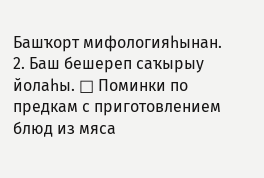Башҡорт мифологияһынан.
2. Баш бешереп саҡырыу йолаһы. □ Поминки по предкам с приготовлением блюд из мяса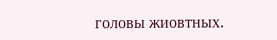головы жиовтных.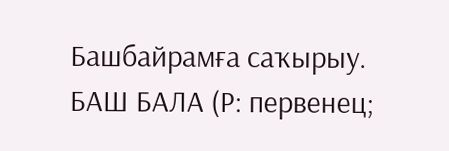Башбайрамға саҡырыу.
БАШ БАЛА (Р: первенец;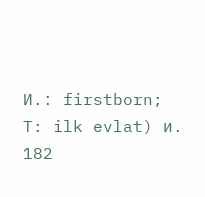И.: firstborn; T: ilk evlat) и.
182